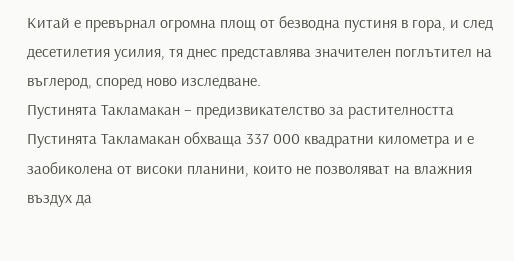Китай е превърнал огромна площ от безводна пустиня в гора, и след десетилетия усилия, тя днес представлява значителен поглътител на въглерод, според ново изследване.
Пустинята Такламакан – предизвикателство за растителността
Пустинята Такламакан обхваща 337 000 квадратни километра и е заобиколена от високи планини, които не позволяват на влажния въздух да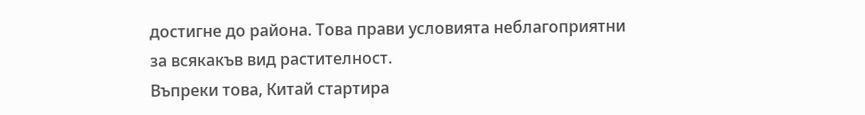достигне до района. Това прави условията неблагоприятни за всякакъв вид растителност.
Въпреки това, Китай стартира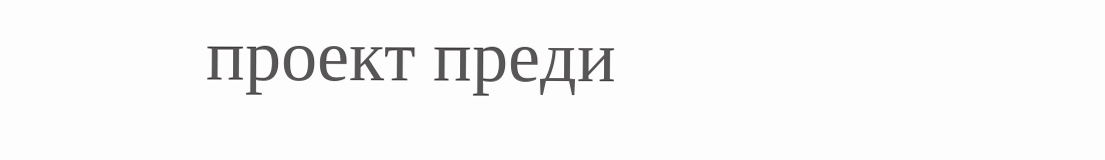проект преди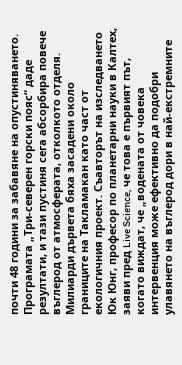почти 48 години за забавяне на опустиняването. Програмата „Три-северен горски пояс“ даде резултати, и тази пустиня сега абсорбира повече въглерод от атмосферата, отколкото отделя.
Милиарди дървета бяха засадени около границите на Такламакан като част от екологичния проект. Съавторът на изследването Юк Юнг, професор по планетарни науки в Калтех, заяви пред Live Science, че това е първият път, когато виждат, че „водената от човека интервенция може ефективно да подобри улавянето на въглерод дори в най-екстремните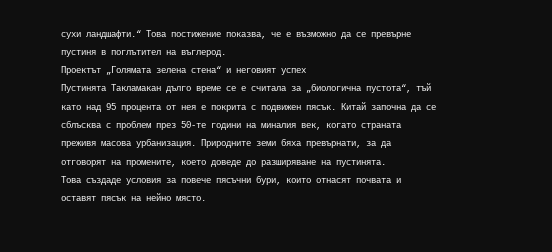сухи ландшафти.“ Това постижение показва, че е възможно да се превърне пустиня в поглътител на въглерод.
Проектът „Голямата зелена стена“ и неговият успех
Пустинята Такламакан дълго време се е считала за „биологична пустота“, тъй като над 95 процента от нея е покрита с подвижен пясък. Китай започна да се сблъсква с проблем през 50-те години на миналия век, когато страната преживя масова урбанизация. Природните земи бяха превърнати, за да отговорят на промените, което доведе до разширяване на пустинята.
Това създаде условия за повече пясъчни бури, които отнасят почвата и оставят пясък на нейно място.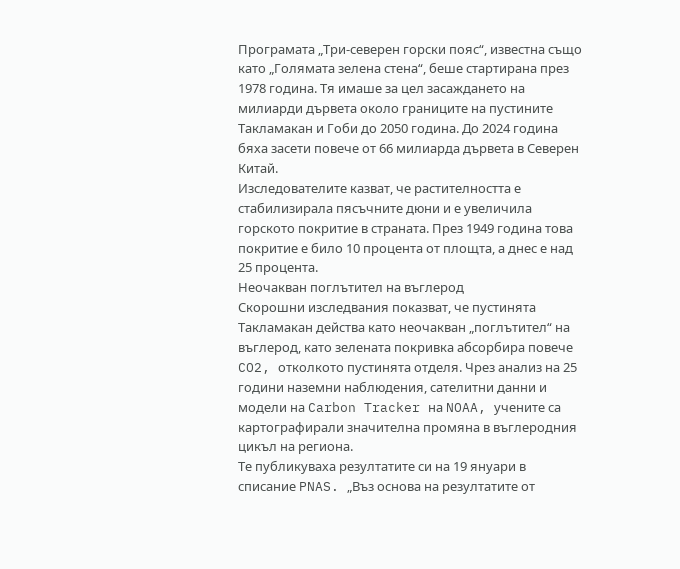Програмата „Три-северен горски пояс“, известна също като „Голямата зелена стена“, беше стартирана през 1978 година. Тя имаше за цел засаждането на милиарди дървета около границите на пустините Такламакан и Гоби до 2050 година. До 2024 година бяха засети повече от 66 милиарда дървета в Северен Китай.
Изследователите казват, че растителността е стабилизирала пясъчните дюни и е увеличила горското покритие в страната. През 1949 година това покритие е било 10 процента от площта, а днес е над 25 процента.
Неочакван поглътител на въглерод
Скорошни изследвания показват, че пустинята Такламакан действа като неочакван „поглътител“ на въглерод, като зелената покривка абсорбира повече CO2, отколкото пустинята отделя. Чрез анализ на 25 години наземни наблюдения, сателитни данни и модели на Carbon Tracker на NOAA, учените са картографирали значителна промяна в въглеродния цикъл на региона.
Те публикуваха резултатите си на 19 януари в списание PNAS. „Въз основа на резултатите от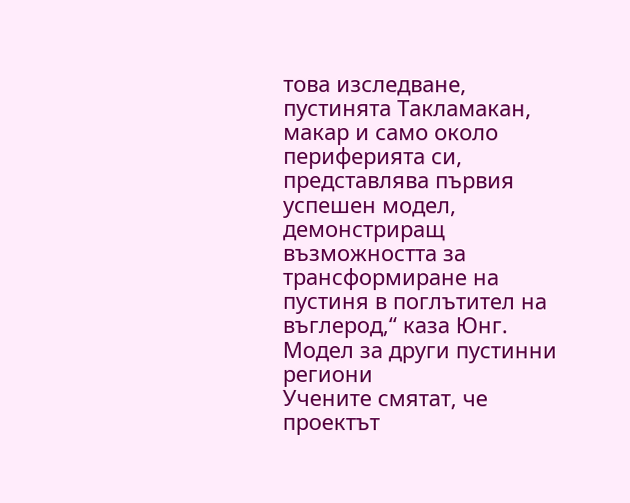това изследване, пустинята Такламакан, макар и само около периферията си, представлява първия успешен модел, демонстриращ възможността за трансформиране на пустиня в поглътител на въглерод,“ каза Юнг.
Модел за други пустинни региони
Учените смятат, че проектът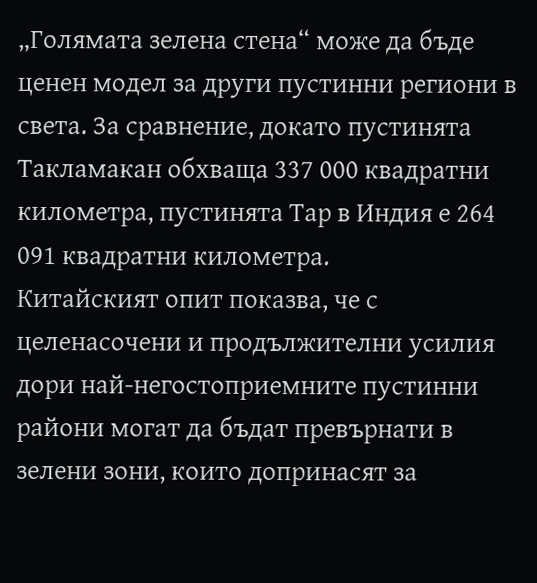„Голямата зелена стена“ може да бъде ценен модел за други пустинни региони в света. За сравнение, докато пустинята Такламакан обхваща 337 000 квадратни километра, пустинята Тар в Индия е 264 091 квадратни километра.
Китайският опит показва, че с целенасочени и продължителни усилия дори най-негостоприемните пустинни райони могат да бъдат превърнати в зелени зони, които допринасят за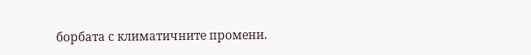борбата с климатичните промени.